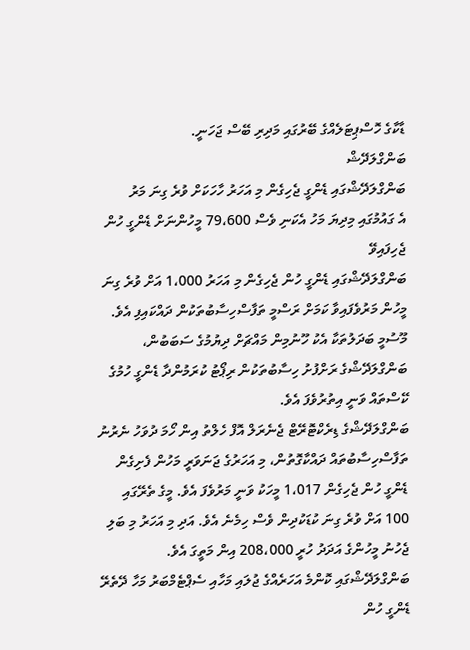ޑާކާގެ ހޮސްޕިޓަލެއްގެ ބޭރުގައި މަދިރި ބޭސް ޖަހަނީ.
ބަންގްލަދޭޝް
ބަންގްލަދޭޝްގައި ޑެންގީ ޖެހިގެން މި އަހަރު ހާހަކަށް ވުރެ ގިނަ މަރު
އެ ގައުމުގައި މިދިޔަ މަހު އެކަނި ވެސް 79،600 މީހުންނަށް ޑެންގީ ހުން ޖެހިފައިވޭ
ބަންގްލަދޭޝްގައި ޑެންގީ ހުން ޖެހިގެން މި އަހަރު 1،000 އަށް ވުރެ ގިނަ މީހުން މަރުވެފައިވާ ކަމަށް ރަސްމީ ތަފާސްހިސާބުތަކުން ދައްކައިފި އެވެ.
މޫސުމީ ބަދަލުތަކާ އެކު ހޫނުމިން މައްޗަށް ދިޔުމުގެ ސަބަބުން، ބަންގްލަދޭޝްގެ ރަށްފުށު ހިސާބުތަކުން ރިޕޯޓު ކުރަމުންދާ ޑެންގީ ހުމުގެ ކޭސްތައް ވަނީ އިތުރުވެފަ އެވެ.
ބަންގްލަދޭޝްގެ ޑިރެކްޓޮރޭޓް ޖެނެރަލް އޮފް ހެލްތު އިން ހޯމަ ދުވަހު ނެރުނު ތަފާސްހިސާބުތައް ދައްކާގޮތުން، މި އަހަރުގެ ޖަނަވަރީ މަހުން ފެށިގެން ޑެންގީ ހުން ޖެހިގެން 1،017 މީހަކު ވަނީ މަރުވެފަ އެވެ. މީގެ ތެރޭގައި 100 އަށް ވުރެ ގިނަ ކުޑަކުދިން ވެސް ހިމެނެ އެވެ. އަދި މި އަހަރު މި ބަލި ޖެހުނު މީހުންގެ އަދަދު ހުރީ 208،000 އިން މަތީގަ އެވެ.
ބަންގްލަދޭޝްގައި ކޮންމެ އަހަރެއްގެ ޖުލައި މަހާއި ސެޕްޓެމްބަރު މަހާ ދޭތެރޭ ޑެންގީ ހުން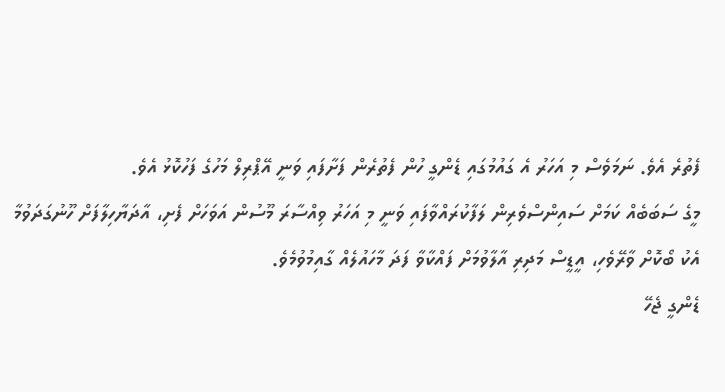ފެތުރެ އެވެ. ނަމަވެސް މި އަހަރު އެ ގައުމުގައި ޑެންގީ ހުން ފެތުރެން ފަށާފައި ވަނީ އޭޕްރިލް މަހުގެ ފަހުކޮޅު އެވެ.
މީގެ ސަބަބެއް ކަމަށް ސައިންސްވެރިން ލަފާކުރައްވާފައި ވަނީ މި އަހަރު ވިއްސާރަ މޫސުން އަވަހަށް ފެށި، އާދަޔާހިލާފަށް ހޫނުގަދަވުމާ އެކު ބޯކޮށް ވާރޭވެހި، އީޑީސް މަދިރި އާލާވުމަށް ފައްކާވާ ފަދަ މާހައުލެއް ގާއިމުވުމެވެ.
ޑެންގީ ޖެހޭ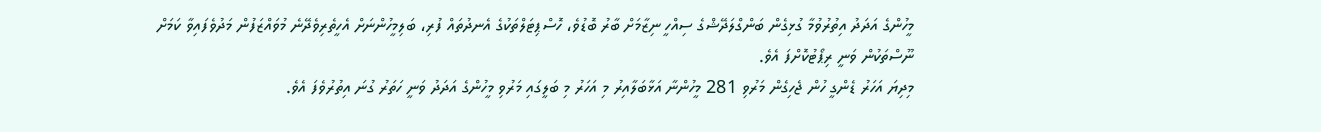މީހުންގެ އަދަދު އިތުރުވުމާ ގުޅިގެން ބަންގްލަދޭޝްގެ ސިއްހީ ނިޒާމަށް ބާރު ބޮޑުވެ، ހޮސްޕިޓަލްތަކުގެ އެނދުތައް ފުރި، ބަލިމީހުންނަށް އެހީތެރިވެދޭނެ މުވައްޒަފުން މަދުވެފައިވާ ކަމަށް ނޫސްތަކުން ވަނީ ރިޕޯޓުކޮށްފަ އެވެ.
މިދިޔަ އަހަރު ޑެންގީ ހުން ޖެހިގެން މަރުވި 281 މީހުންނާ އަޅާބަލާއިރު މި އަހަރު މި ބަލީގައި މަރުވި މީހުންގެ އަދަދު ވަނީ ހަތަރު ގުނަ އިތުރުވެފަ އެވެ.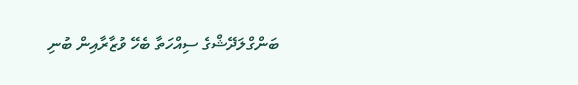ބަންގްލަދޭޝްގެ ސިއްހަތާ ބެހޭ ވުޒާރާއިން ބުނި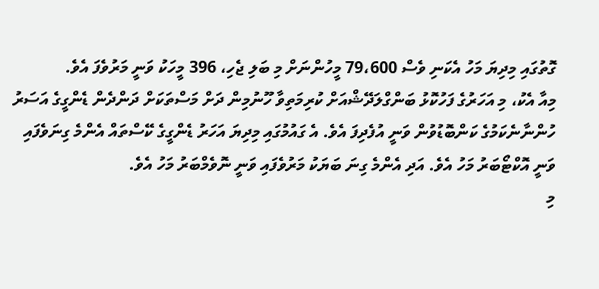ގޮތުގައި މިދިޔަ މަހު އެކަނި ވެސް 79،600 މީހުންނަށް މި ބަލި ޖެހި، 396 މީހަކު ވަނީ މަރުވެފަ އެވެ.
މިއާ އެކު، މި އަހަރުގެ ފަހުކޮޅު ބަންގްލަދޭޝްއަށް ކުރިމަތިވާ ހޫނުމިން ދަށް މަސްތަކަށް ދަންދެން ޑެންގީގެ އަސަރު ހުންނާނެކަމުގެ ކަންބޮޑުވުން ވަނީ އުފެދިފަ އެވެ. އެ ގައުމުގައި މިދިޔަ އަހަރު ޑެންގީގެ ކޭސްތައް އެންމެ ގިނަވެފައި ވަނީ އޮކްޓޯބަރު މަހު އެވެ. އަދި އެންމެ ގިނަ ބަޔަކު މަރުވެފައި ވަނީ ނޮވެމްބަރު މަހު އެވެ.
މި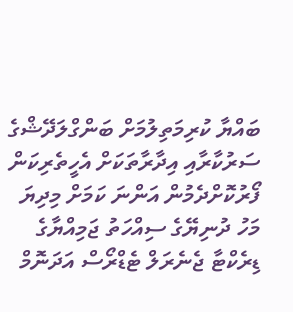ބައްޔާ ކުރިމަތިލުމަށް ބަންގްލަދޭޝްގެ ސަރުކާރާއި އިދާރާތަކަށް އެހީތެރިކަން ފޯރުކޮށްދެމުން އަންނަ ކަމަށް މިދިޔަ މަހު ދުނިޔޭގެ ސިއްހަތު ޖަމިއްޔާގެ ޑިރެކްޓާ ޖެނެރަލް ޓެޑްރޯސް އަދަނޮމް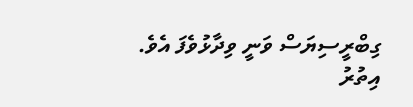ގިބްރީސިޔަސް ވަނީ ވިދާޅުވެފަ އެވެ.
އިތުރު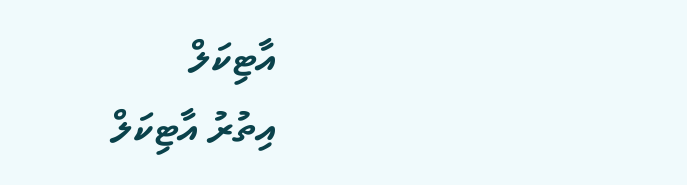އާޓިކަލް
އިތުރު އާޓިކަލް